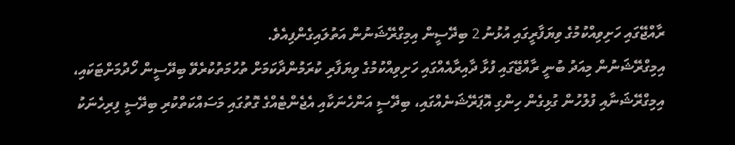ރާއްޖޭގައި ހަށިވިއްކުމުގެ ވިޔަފާރީގައި އުޅުނު 2 ބިދޭސީން އިމިގްރޭޝަނުން އަތުލައިގެންފިއެވެ.
އިމިގްރޭޝަނުން މިއަދު ބުނީ ރާއްޖޭގައި ފުޅާ ދާއިރާއެއްގައި ހަށިވިއްކުމުގެ ވިޔަފާރި ކުރަމުންދާކަމަށް ތުހުމަތުކުރެވޭ ބިދޭސީން ހޯދުމަށްޓަކައި، އިމިގްރޭޝަނާއި ފުލުހުން ގުޅިގެން ހިންގި އޮޕަރޭޝަނެއްގައި، ބިދޭސީ އަންހެނަކާއި އެޖެންޓެއްގެ ގޮތުގައި މަސައްކަތްކުރި ބިދޭސީ ފިރިހެނަކު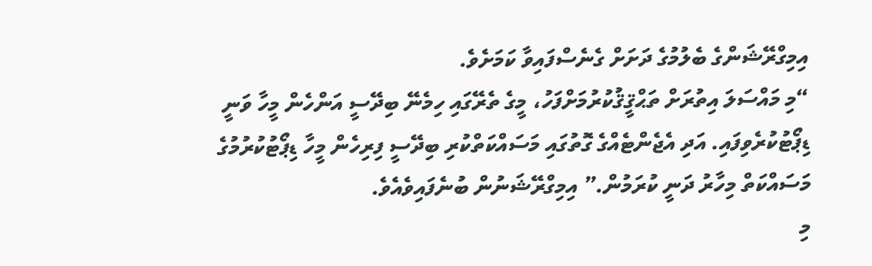އިމިގްރޭޝަންގެ ބެލުމުގެ ދަށަށް ގެނެސްފައިވާ ކަމަށެވެ.
“މި މައްސަލަ އިތުރަށް ތަޙްޤީޤުކުރުމަށްފަހު، މީގެ ތެރޭގައި ހިމެނޭ ބިދޭސީ އަންހެން މީހާ ވަނީ ޑިޕޯޓުކުރެވިފައި. އަދި އެޖެންޓެއްގެ ގޮތުގައި މަސައްކަތްކުރި ބިދޭސީ ފިރިހެން މީހާ ޑިޕޯޓުކުރުމުގެ މަސައްކަތް މިހާރު ދަނީ ކުރަމުން.” އިމިގްރޭޝަނުން ބުނެފައިވެއެވެ.
މި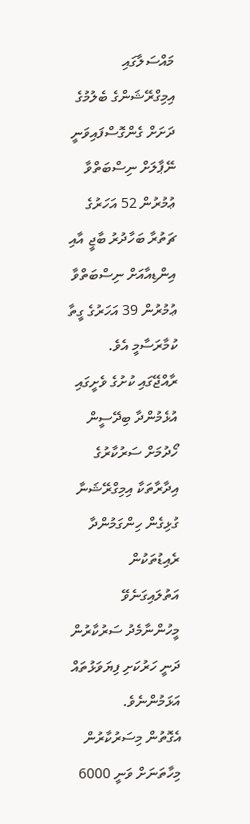މައްސަލާގައި އިމިގްރޭޝަންގެ ބެލުމުގެ ދަށަށް ގެންގޮސްފައިވަނީ ނޭޕާލަށް ނިސްބަތްވާ ޢުމުރުން 52 އަހަރުގެ ޗަތުރާ ބަހާދުރު ބާޖީ އާއި އިންޑިއާއަށް ނިސްބަތްވާ ޢުމުރުން 39 އަހަރުގެ ގީތާ ކުމާރަސާމީ އެވެ.
ރާއްޖޭގައި ކުށުގެ ވެށީގައި އުޅެމުންދާ ބިދޭސީން ހޯދުމަށް ސަރުކާރުގެ އިދާރާތަކާ އިމިގްރޭޝަނާ ގުޅިގެން ހިންގަމުންދާ ރެއިޑުތަކުން އަތުލައިގަނެވޭ މީހުންނާމެދު ސަރުކާރުން ދަނީ ހަރުކަށި ފިޔަވަޅުތައް އަޅަމުންނެވެ.
އެގޮތުން މިސަރުކާރުން މިހާތަނަށް ވަނީ 6000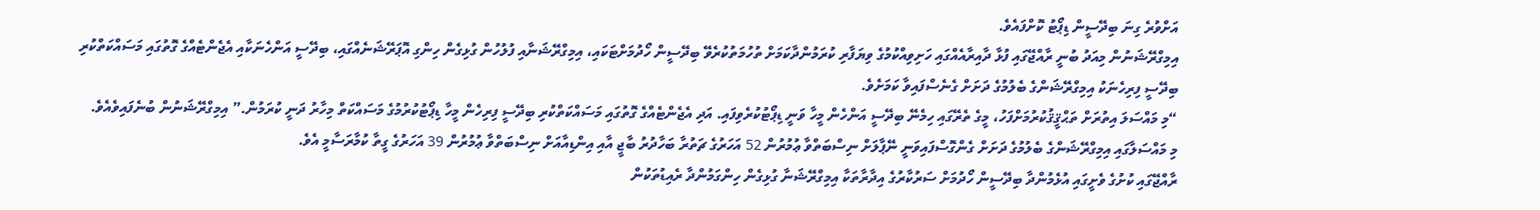އަށްވުރެ ގިނަ ބިދޭސީން ޑިޕޯޓު ކޮށްފައެވެ.
އިމިގްރޭޝަނުން މިއަދު ބުނީ ރާއްޖޭގައި ފުޅާ ދާއިރާއެއްގައި ހަށިވިއްކުމުގެ ވިޔަފާރި ކުރަމުންދާކަމަށް ތުހުމަތުކުރެވޭ ބިދޭސީން ހޯދުމަށްޓަކައި، އިމިގްރޭޝަނާއި ފުލުހުން ގުޅިގެން ހިންގި އޮޕަރޭޝަނެއްގައި، ބިދޭސީ އަންހެނަކާއި އެޖެންޓެއްގެ ގޮތުގައި މަސައްކަތްކުރި ބިދޭސީ ފިރިހެނަކު އިމިގްރޭޝަންގެ ބެލުމުގެ ދަށަށް ގެނެސްފައިވާ ކަމަށެވެ.
“މި މައްސަލަ އިތުރަށް ތަޙްޤީޤުކުރުމަށްފަހު، މީގެ ތެރޭގައި ހިމެނޭ ބިދޭސީ އަންހެން މީހާ ވަނީ ޑިޕޯޓުކުރެވިފައި. އަދި އެޖެންޓެއްގެ ގޮތުގައި މަސައްކަތްކުރި ބިދޭސީ ފިރިހެން މީހާ ޑިޕޯޓުކުރުމުގެ މަސައްކަތް މިހާރު ދަނީ ކުރަމުން.” އިމިގްރޭޝަނުން ބުނެފައިވެއެވެ.
މި މައްސަލާގައި އިމިގްރޭޝަންގެ ބެލުމުގެ ދަށަށް ގެންގޮސްފައިވަނީ ނޭޕާލަށް ނިސްބަތްވާ ޢުމުރުން 52 އަހަރުގެ ޗަތުރާ ބަހާދުރު ބާޖީ އާއި އިންޑިއާއަށް ނިސްބަތްވާ ޢުމުރުން 39 އަހަރުގެ ގީތާ ކުމާރަސާމީ އެވެ.
ރާއްޖޭގައި ކުށުގެ ވެށީގައި އުޅެމުންދާ ބިދޭސީން ހޯދުމަށް ސަރުކާރުގެ އިދާރާތަކާ އިމިގްރޭޝަނާ ގުޅިގެން ހިންގަމުންދާ ރެއިޑުތަކުން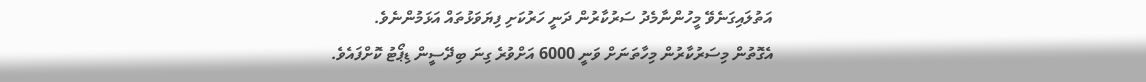އަތުލައިގަނެވޭ މީހުންނާމެދު ސަރުކާރުން ދަނީ ހަރުކަށި ފިޔަވަޅުތައް އަޅަމުންނެވެ.
އެގޮތުން މިސަރުކާރުން މިހާތަނަށް ވަނީ 6000 އަށްވުރެ ގިނަ ބިދޭސީން ޑިޕޯޓު ކޮށްފައެވެ.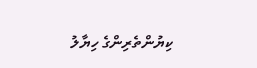ކިޔުންތެރިންގެ ހިޔާލު